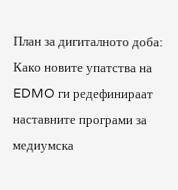План за дигиталното доба: Како новите упатства на EDMO ги редефинираат наставните програми за медиумска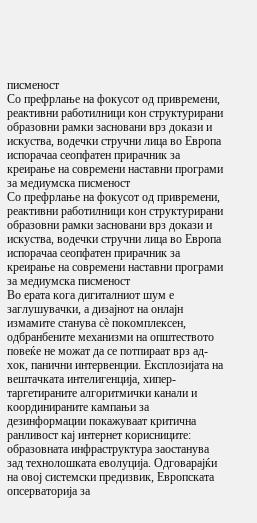писменост
Со префрлање на фокусот од привремени, реактивни работилници кон структурирани образовни рамки засновани врз докази и искуства, водечки стручни лица во Европа испорачаа сеопфатен прирачник за креирање на современи наставни програми за медиумска писменост
Со префрлање на фокусот од привремени, реактивни работилници кон структурирани образовни рамки засновани врз докази и искуства, водечки стручни лица во Европа испорачаа сеопфатен прирачник за креирање на современи наставни програми за медиумска писменост
Во ерата кога дигиталниот шум е заглушувачки, а дизајнот на онлајн измамите станува сè покомплексен, одбранбените механизми на општеството повеќе не можат да се потпираат врз ад-хок, панични интервенции. Експлозијата на вештачката интелигенција, хипер-таргетираните алгоритмички канали и координираните кампањи за дезинформации покажуваат критична ранливост кај интернет корисниците: образовната инфраструктура заостанува зад технолошката еволуција. Одговарајќи на овој системски предизвик, Европската опсерваторија за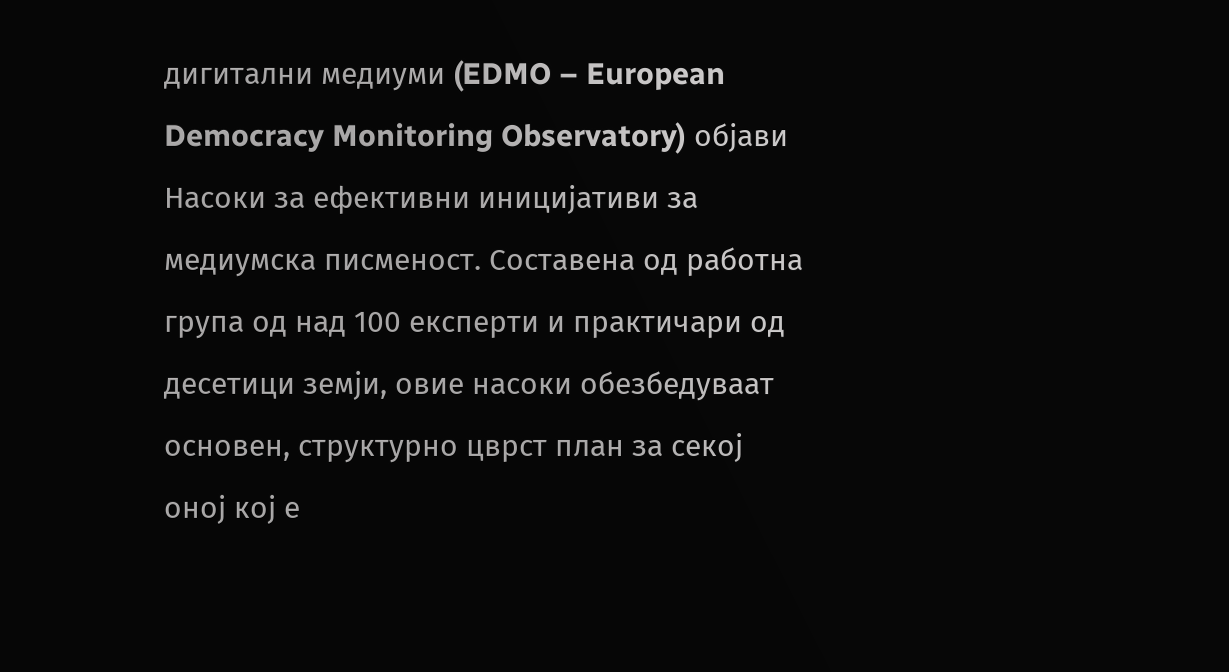дигитални медиуми (EDMO – European Democracy Monitoring Observatory) објави Насоки за ефективни иницијативи за медиумска писменост. Составена од работна група од над 100 експерти и практичари од десетици земји, овие насоки обезбедуваат основен, структурно цврст план за секој оној кој е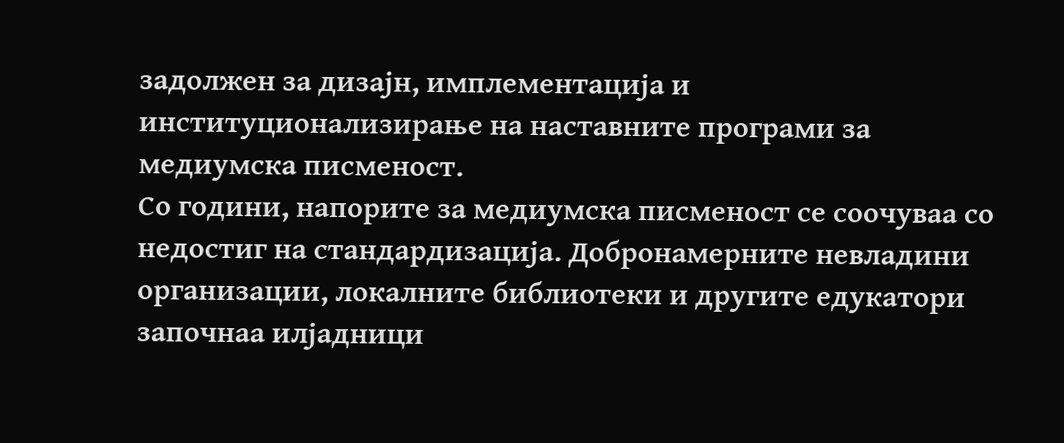задолжен за дизајн, имплементација и институционализирање на наставните програми за медиумска писменост.
Со години, напорите за медиумска писменост сe соочуваа со недостиг на стандардизација. Добронамерните невладини организации, локалните библиотеки и другите едукатори започнаа илјадници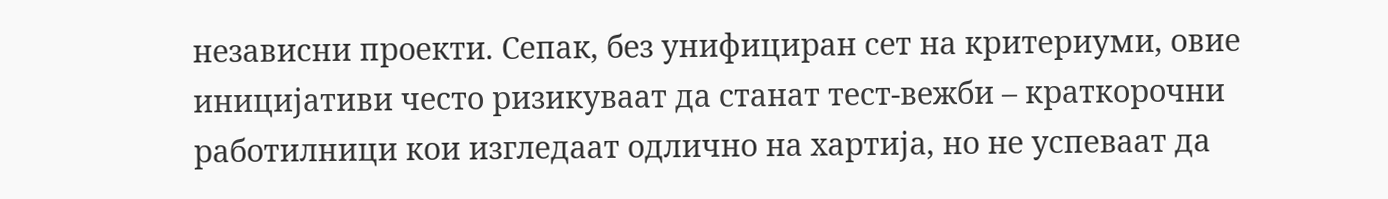независни проекти. Сепак, без унифициран сет на критериуми, овие иницијативи често ризикуваат да станат тест-вежби – краткорочни работилници кои изгледаат одлично на хартија, но не успеваат да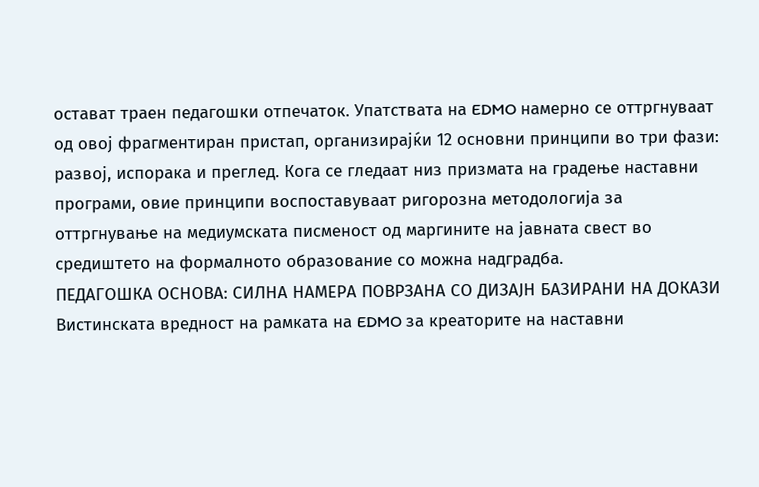остават траен педагошки отпечаток. Упатствата на EDMO намерно се оттргнуваат од овој фрагментиран пристап, организирајќи 12 основни принципи во три фази: развој, испорака и преглед. Кога се гледаат низ призмата на градење наставни програми, овие принципи воспоставуваат ригорозна методологија за оттргнување на медиумската писменост од маргините на јавната свест во средиштето на формалното образование со можна надградба.
ПЕДАГОШКА ОСНОВА: СИЛНА НАМЕРА ПОВРЗАНА СО ДИЗАЈН БАЗИРАНИ НА ДОКАЗИ
Вистинската вредност на рамката на EDMO за креаторите на наставни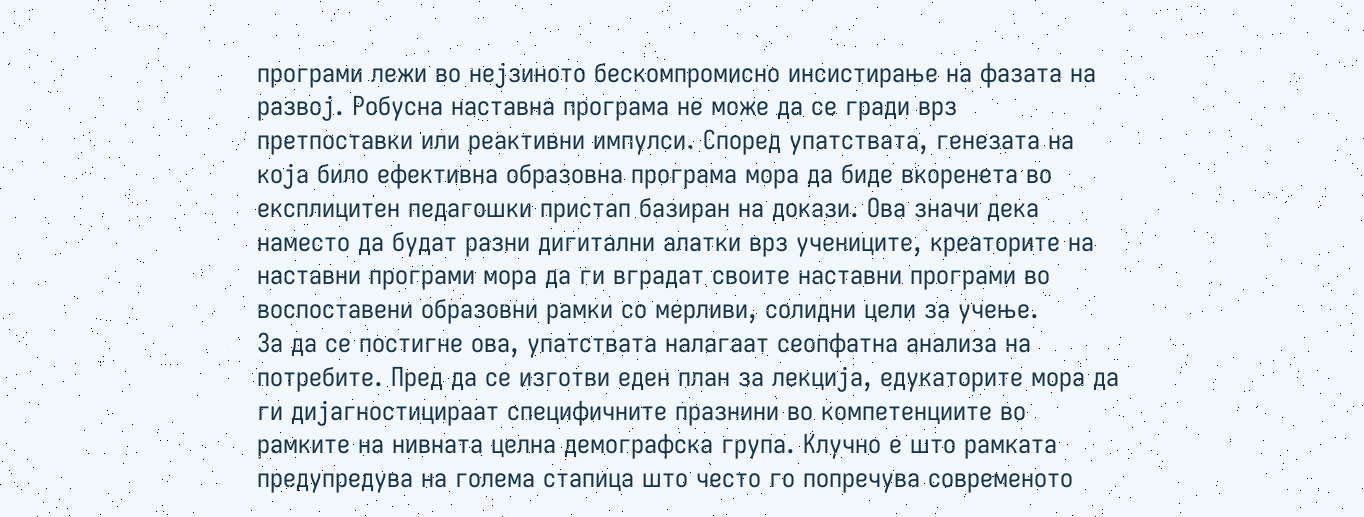програми лежи во нејзиното бескомпромисно инсистирање на фазата на развој. Робусна наставна програма не може да се гради врз претпоставки или реактивни импулси. Според упатствата, генезата на која било ефективна образовна програма мора да биде вкоренета во експлицитен педагошки пристап базиран на докази. Ова значи дека наместо да будат разни дигитални алатки врз учениците, креаторите на наставни програми мора да ги вградат своите наставни програми во воспоставени образовни рамки со мерливи, солидни цели за учење.
За да се постигне ова, упатствата налагаат сеопфатна анализа на потребите. Пред да се изготви еден план за лекција, едукаторите мора да ги дијагностицираат специфичните празнини во компетенциите во рамките на нивната целна демографска група. Клучно е што рамката предупредува на голема стапица што често го попречува современото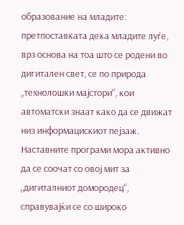образование на младите: претпоставката дека младите луѓе, врз основа на тоа што се родени во дигитален свет, се по природа „технолошки мајстори“, кои автоматски знаат како да се движат низ информацискиот пејзаж. Наставните програми мора активно да се соочат со овој мит за „дигиталниот домородец“, справувајќи се со широко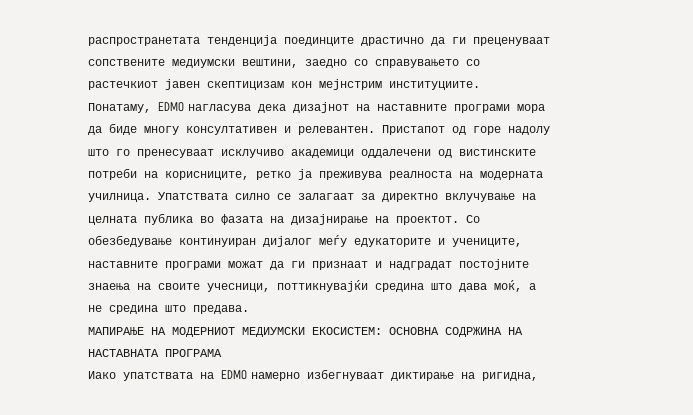распространетата тенденција поединците драстично да ги преценуваат сопствените медиумски вештини, заедно со справувањето со растечкиот јавен скептицизам кон мејнстрим институциите.
Понатаму, EDMO нагласува дека дизајнот на наставните програми мора да биде многу консултативен и релевантен. Пристапот од горе надолу што го пренесуваат исклучиво академици оддалечени од вистинските потреби на корисниците, ретко ја преживува реалноста на модерната училница. Упатствата силно се залагаат за директно вклучување на целната публика во фазата на дизајнирање на проектот. Со обезбедување континуиран дијалог меѓу едукаторите и учениците, наставните програми можат да ги признаат и надградат постојните знаења на своите учесници, поттикнувајќи средина што дава моќ, а не средина што предава.
МАПИРАЊЕ НА МОДЕРНИОТ МЕДИУМСКИ ЕКОСИСТЕМ: ОСНОВНА СОДРЖИНА НА НАСТАВНАТА ПРОГРАМА
Иако упатствата на EDMO намерно избегнуваат диктирање на ригидна,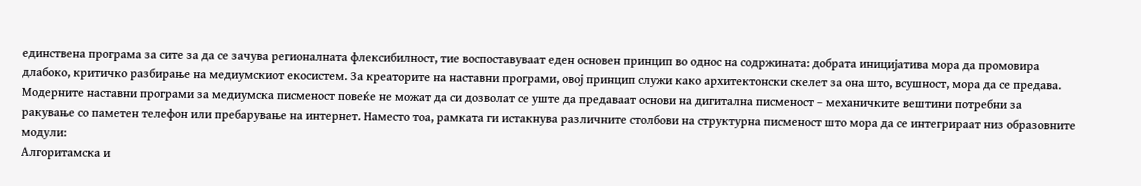единствена програма за сите за да се зачува регионалната флексибилност, тие воспоставуваат еден основен принцип во однос на содржината: добрата иницијатива мора да промовира длабоко, критичко разбирање на медиумскиот екосистем. За креаторите на наставни програми, овој принцип служи како архитектонски скелет за она што, всушност, мора да се предава.
Модерните наставни програми за медиумска писменост повеќе не можат да си дозволат се уште да предаваат основи на дигитална писменост – механичките вештини потребни за ракување со паметен телефон или пребарување на интернет. Наместо тоа, рамката ги истакнува различните столбови на структурна писменост што мора да се интегрираат низ образовните модули:
Алгоритамска и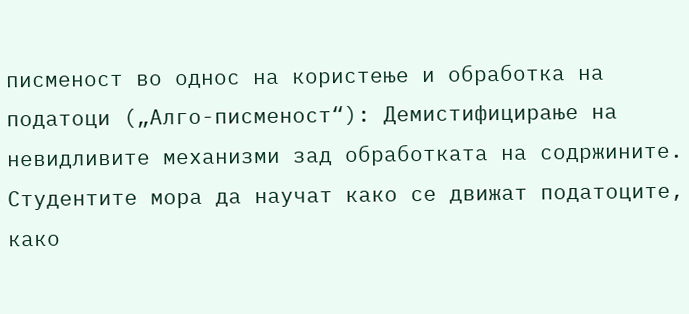писменост во однос на користење и обработка на податоци („Алго-писменост“): Демистифицирање на невидливите механизми зад обработката на содржините. Студентите мора да научат како се движат податоците, како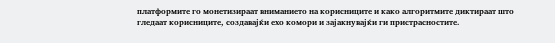платформите го монетизираат вниманието на корисниците и како алгоритмите диктираат што гледаат корисниците, создавајќи ехо комори и зајакнувајќи ги пристрасностите.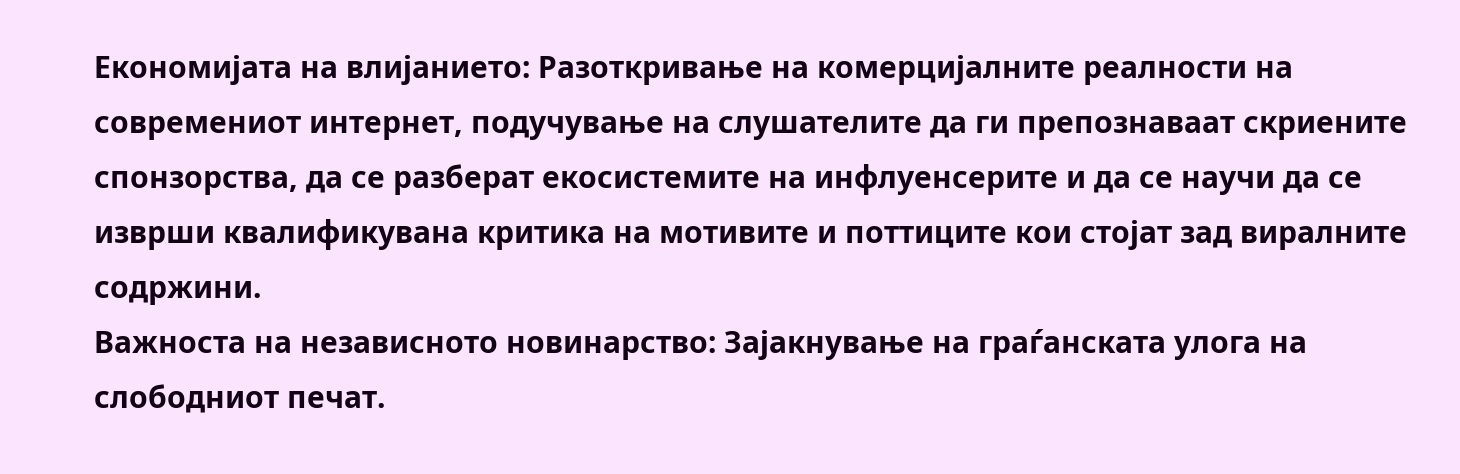Економијата на влијанието: Разоткривање на комерцијалните реалности на современиот интернет, подучување на слушателите да ги препознаваат скриените спонзорства, да се разберат екосистемите на инфлуенсерите и да се научи да се изврши квалификувана критика на мотивите и поттиците кои стојат зад виралните содржини.
Важноста на независното новинарство: Зајакнување на граѓанската улога на слободниот печат.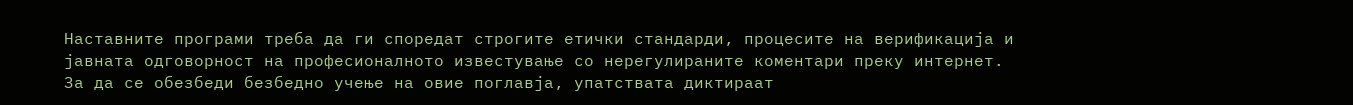Наставните програми треба да ги споредат строгите етички стандарди, процесите на верификација и јавната одговорност на професионалното известување со нерегулираните коментари преку интернет.
За да се обезбеди безбедно учење на овие поглавја, упатствата диктираат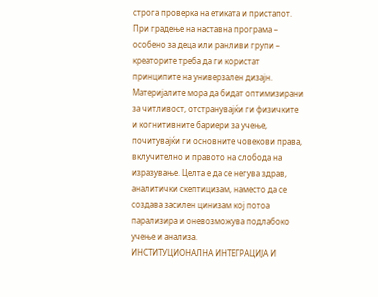строга проверка на етиката и пристапот. При градење на наставна програма – особено за деца или ранливи групи – креаторите треба да ги користат принципите на универзален дизајн. Материјалите мора да бидат оптимизирани за читливост, отстранувајќи ги физичките и когнитивните бариери за учење, почитувајќи ги основните човекови права, вклучително и правото на слобода на изразување. Целта е да се негува здрав, аналитички скептицизам, наместо да се создава засилен цинизам кој потоа парализира и оневозможува подлабоко учење и анализа.
ИНСТИТУЦИОНАЛНА ИНТЕГРАЦИЈА И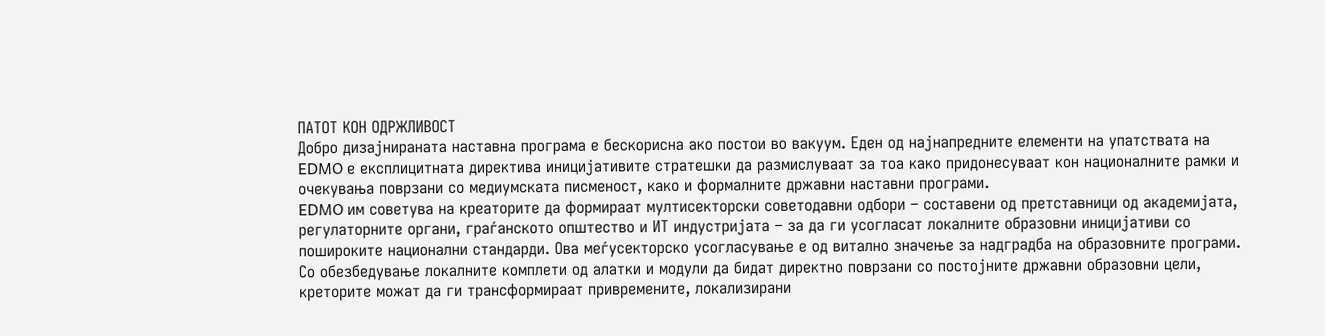ПАТОТ КОН ОДРЖЛИВОСТ
Добро дизајнираната наставна програма е бескорисна ако постои во вакуум. Еден од најнапредните елементи на упатствата на EDMO е експлицитната директива иницијативите стратешки да размислуваат за тоа како придонесуваат кон националните рамки и очекувања поврзани со медиумската писменост, како и формалните државни наставни програми.
EDMO им советува на креаторите да формираат мултисекторски советодавни одбори – составени од претставници од академијата, регулаторните органи, граѓанското општество и ИТ индустријата – за да ги усогласат локалните образовни иницијативи со пошироките национални стандарди. Ова меѓусекторско усогласување е од витално значење за надградба на образовните програми. Со обезбедување локалните комплети од алатки и модули да бидат директно поврзани со постојните државни образовни цели, креторите можат да ги трансформираат привремените, локализирани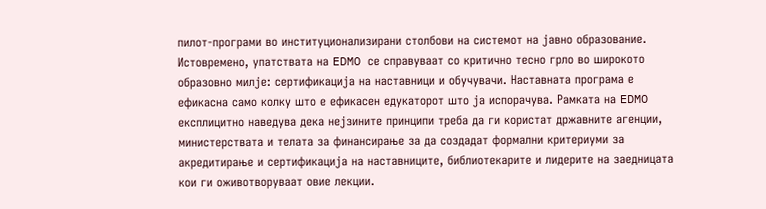пилот-програми во институционализирани столбови на системот на јавно образование.
Истовремено, упатствата на EDMO се справуваат со критично тесно грло во широкото образовно милје: сертификација на наставници и обучувачи. Наставната програма е ефикасна само колку што е ефикасен едукаторот што ја испорачува. Рамката на EDMO експлицитно наведува дека нејзините принципи треба да ги користат државните агенции, министерствата и телата за финансирање за да создадат формални критериуми за акредитирање и сертификација на наставниците, библиотекарите и лидерите на заедницата кои ги оживотворуваат овие лекции.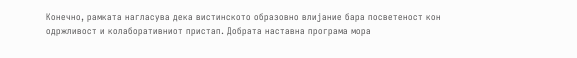Конечно, рамката нагласува дека вистинското образовно влијание бара посветеност кон одржливост и колаборативниот пристап. Добрата наставна програма мора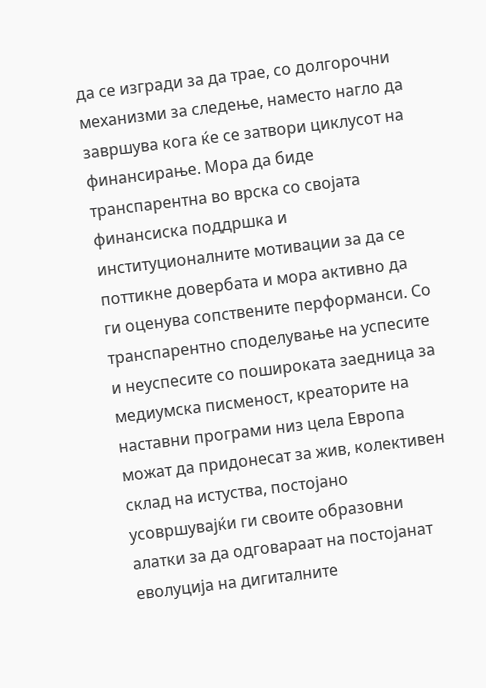да се изгради за да трае, со долгорочни механизми за следење, наместо нагло да завршува кога ќе се затвори циклусот на финансирање. Мора да биде транспарентна во врска со својата финансиска поддршка и институционалните мотивации за да се поттикне довербата и мора активно да ги оценува сопствените перформанси. Со транспарентно споделување на успесите и неуспесите со пошироката заедница за медиумска писменост, креаторите на наставни програми низ цела Европа можат да придонесат за жив, колективен склад на истуства, постојано усовршувајќи ги своите образовни алатки за да одговараат на постојанат еволуција на дигиталните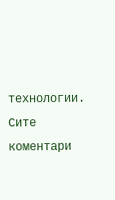технологии.
Сите коментари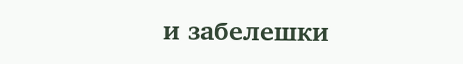и забелешки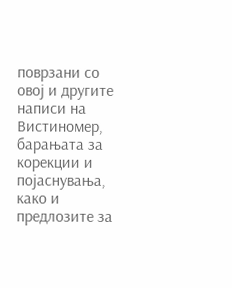поврзани со овој и другите написи на Вистиномер, барањата за корекции и појаснувања, како и предлозите за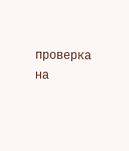проверка на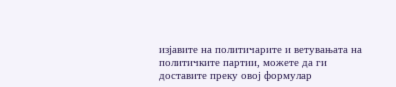изјавите на политичарите и ветувањата на политичките партии, можете да ги доставите преку овој формулар